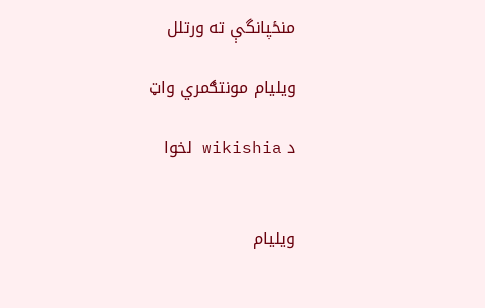منځپانگې ته ورتلل

ویلیام مونتګمري واټ

د wikishia لخوا


ویلیام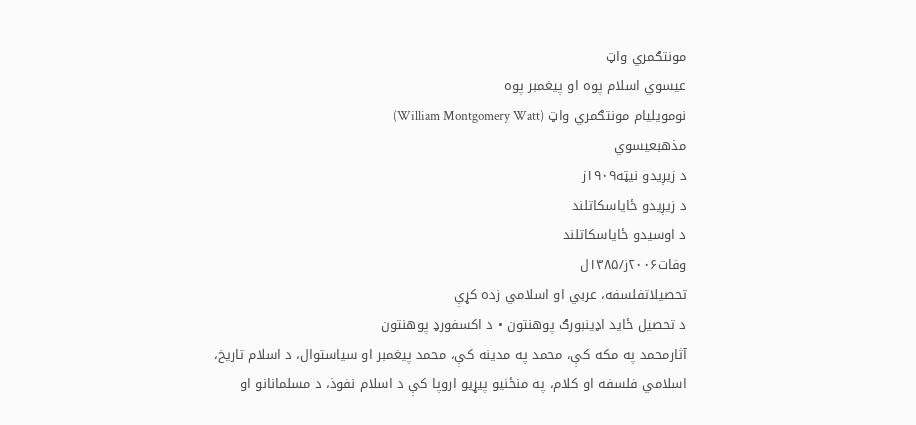مونتګمري واټ
عیسوي اسلام پوه او پیغمبر پوه
نومویلیام مونتګمري واټ (William Montgomery Watt)
مذهبعیسوي
د زیږیدو نیټه۱۹۰۹ز
د زیږیدو ځایاسکاتلند
د اوسیدو ځایاسکاتلند
وفات۲۰۰۶ز/۱۳۸۵ل
تحصیلاتفلسفه، عربي او اسلامي زده کړې
د تحصیل ځاید اډینبورګ پوهنتون • د اکسفورډ پوهنتون
آثارمحمد په مکه کې، محمد په مدینه کې، محمد پیغمبر او سیاستوال، د اسلام تاریخ، اسلامي فلسفه او کلام، په منځنیو پیړیو اروپا کې د اسلام نفوذ، د مسلمانانو او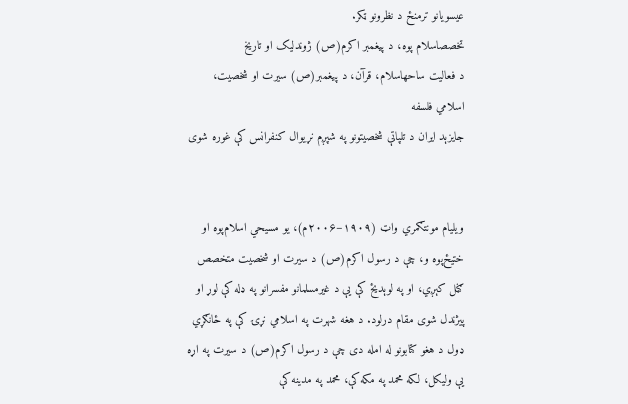عیسویانو ترمنځ د نظرونو ټکر.
تخصصاسلام پوه، د پیغمبر اکرم(ص) ژوندلیک او تاریخ
د فعالیت ساحهاسلام، قرآن، د پیغمبر(ص) سیرت او شخصیت، اسلامي فلسفه
جایزېد ایران د تلپاتې شخصیتونو په شپږم نړیوال کنفرانس کې غوره شوی


ویلیام مونتګمري واټ (۱۹۰۹–۲۰۰۶م)، یو مسیحي اسلام‌پوه او ختیځ‌پوه و، چې د رسول اکرم(ص) د سیرت او شخصیت متخصص ګڼل کېږي، او په لوېدیځ کې یې د غیرمسلمانو مفسرانو په ډله کې لوړ او پیژندل شوی مقام درلود. د هغه شهرت په اسلامي نړۍ کې په ځانګړي ډول د هغو کتابونو له امله دی چې د رسول اکرم(ص) د سیرت په اړه یې ولیکل، لکه محمد په مکه کې، محمد په مدینه کې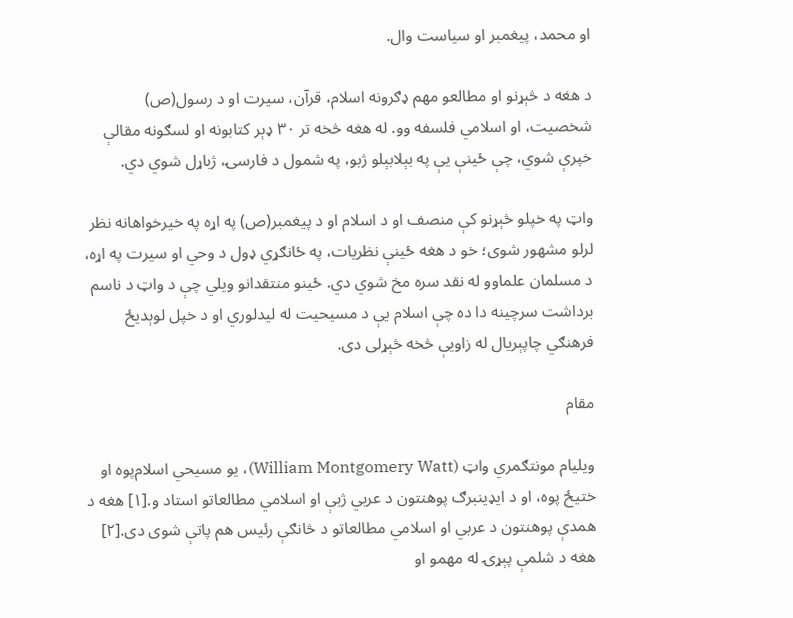او محمد، پیغمبر او سیاست وال.

د هغه د څېړنو او مطالعو مهم ډګرونه اسلام، قرآن، سیرت او د رسول(ص) شخصیت، او اسلامي فلسفه وو. له هغه څخه تر ۳۰ ډېر کتابونه او لسګونه مقالې خپرې شوي، چې ځینې یې په بېلابېلو ژبو، په شمول د فارسۍ، ژباړل شوي دي.

واټ په خپلو څېړنو کې منصف او د اسلام او د پیغمبر(ص) په اړه په خیرخواهانه نظر لرلو مشهور شوی؛ خو د هغه ځینې نظریات، په ځانګړي ډول د وحي او سیرت په اړه، د مسلمان علماوو له نقد سره مخ شوي دي. ځینو منتقدانو ویلي چې د واټ د ناسم برداشت سرچینه دا ده چې اسلام یې د مسیحیت له لیدلوري او د خپل لوېدیځ فرهنګي چاپېریال له زاویې څخه څېړلی دی.

مقام

ویلیام مونتګمري واټ (William Montgomery Watt)، یو مسیحي اسلام‌پوه او ختیځ پوه، او د ایډینبرګ پوهنتون د عربي ژبې او اسلامي مطالعاتو استاد و.[۱] هغه د همدې پوهنتون د عربي او اسلامي مطالعاتو د څانګې رئیس هم پاتې شوی دی.[۲] هغه د شلمې پېړۍ له مهمو او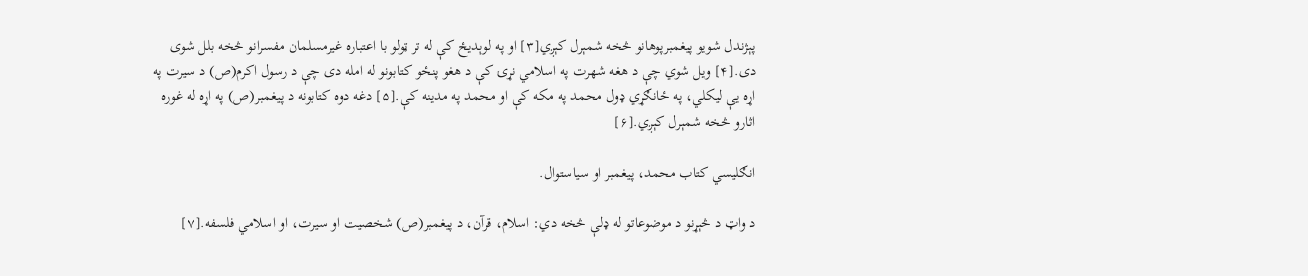پېژندل شويو پیغمبرپوهانو څخه شمېرل کېږي[۳] او په لوېدیځ کې له تر ټولو با اعتباره غیرمسلمان مفسرانو څخه بلل شوی دی.[۴] ویل شوي چې د هغه شهرت په اسلامي نړۍ کې د هغو پنځو کتابونو له امله دی چې د رسول اکرم(ص) د سیرت په اړه یې لیکلي، په ځانګړي ډول محمد په مکه کې او محمد په مدینه کې.[۵] دغه دوه کتابونه د پیغمبر(ص) په اړه له غوره اثارو څخه شمېرل کېږي.[۶]

انګلیسي کتاب محمد، پیغمبر او سیاستوال.

د واټ د څېړنو د موضوعاتو له ډلې څخه دي: اسلام، قرآن، د پیغمبر(ص) شخصیت او سیرت، او اسلامي فلسفه.[۷]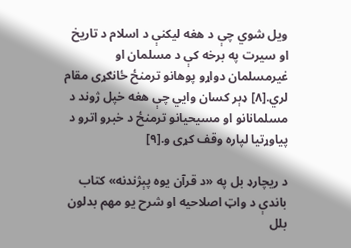ویل شوي چې د هغه لیکنې د اسلام د تاریخ او سیرت په برخه کې د مسلمان او غیرمسلمان دواړو پوهانو ترمنځ ځانګړی مقام لري.[۸] ډېر کسان وايي چې هغه خپل ژوند د مسلمانانو او مسیحیانو ترمنځ د خبرو اترو د پیاوړتیا لپاره وقف کړی و.[۹]

د ریچارډ بل په «د قرآن یوه پېژندنه» کتاب باندې د واټ اصلاحیه او شرح یو مهم بدلون بلل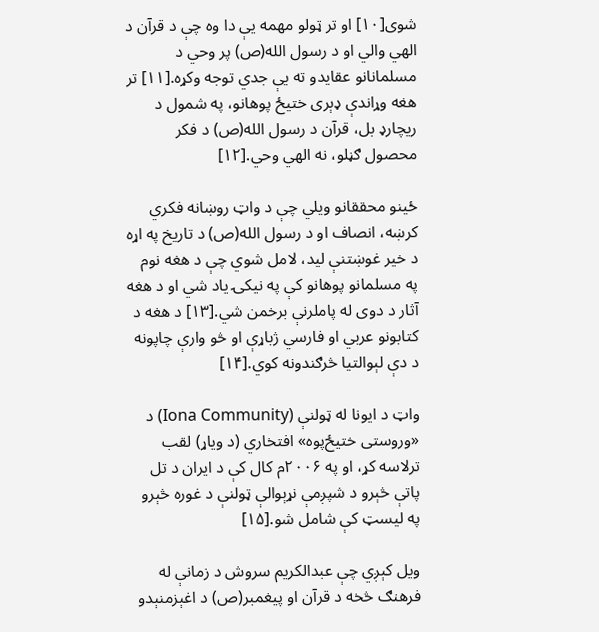شوی[۱۰] او تر ټولو مهمه یې دا وه چې د قرآن د الهي والي او د رسول الله(ص) پر وحي د مسلمانانو عقایدو ته یې جدي توجه وکړه.[۱۱] تر هغه وړاندې ډېری ختیځ پوهانو، په شمول د ریچارډ بل، قرآن د رسول الله(ص) د فکر محصول ګڼلو، نه الهي وحي.[۱۲]

ځینو محققانو ویلي چې د واټ روښانه فکري کرښه، انصاف او د رسول الله(ص) د تاریخ په اړه د خیر غوښتنې لید، لامل شوي چې د هغه نوم په مسلمانو پوهانو کې په نیکۍ یاد شي او د هغه آثار د دوی له پاملرنې برخمن شي.[۱۳] د هغه د کتابونو عربي او فارسي ژباړې او څو وارې چاپونه د دې لېوالتیا څرګندونه کوي.[۱۴]

واټ د ایونا له ټولنې (Iona Community) د «وروستی ختیځ‌پوه» افتخاري (د ویاړ) لقب ترلاسه کړ، او په ۲۰۰۶م کال کې د ایران د تل پاتې څېرو د شپږمې نړېوالې ټولنې د غوره څېرو په لیسټ کې شامل شو.[۱۵]

ویل کېږي چې عبدالکریم سروش د زمانې له فرهنګ څخه د قرآن او پیغمبر(ص) د اغېزمنېدو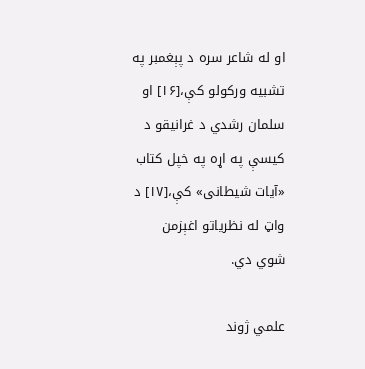او له شاعر سره د پېغمبر په تشبیه ورکولو کې،[۱۶] او سلمان رشدي د غرانيقو د کیسې په اړه په خپل کتاب «آیات شیطانی» کې،[۱۷] د واټ له نظریاتو اغېزمن شوي دي.

علمي ژوند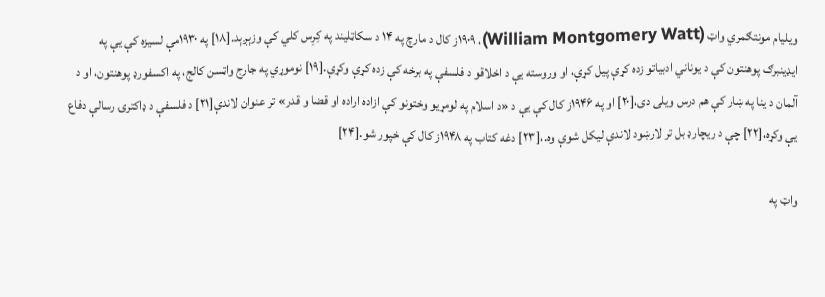ویلیام مونتګمري واټ (William Montgomery Watt)، ۱۹۰۹ز کال د مارچ په ۱۴ د سکاټلیند په کِرِس کلي کې وزېږېد.[۱۸] په ۱۹۳۰مې لسیزه کې یې په ایډینبرګ پوهنتون کې د یوناني ادبیاتو زده کړې پیل کړې، او وروسته یې د اخلاقو د فلسفې په برخه کې زده کړې وکړې.[۱۹] نوموړي په جارج واټسن کالج، په اکسفورډ پوهنتون، او د آلمان د ینا په ښار کې هم درس ویلی دی،[۲۰] او په ۱۹۴۶ز کال کې یې د «د اسلام په لومړیو وختونو کې ازاده اراده او قضا و قدر» تر عنوان لاندې[۲۱] د فلسفې د ډاکترۍ رسالې دفاع یې وکړه،[۲۲] چې د ریچارډ بل تر لارښود لاندې لیکل شوې وه.،[۲۳] دغه کتاب په ۱۹۴۸ز کال کې خپور شو.[۲۴]

واټ په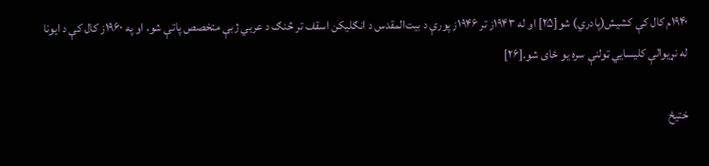۱۹۴۰م کال کې کشیش(پادري) شو[۲۵] او له ۱۹۴۳ز تر ۱۹۴۶ز پورې د بیت‌المقدس د انګلیکن اسقف تر څنګ د عربي ژبې متخصص پاتې شو، او په ۱۹۶۰ز کال کې د ایونا له نړیوالې کلیسایي ټولنې سره یو ځای شو.[۲۶]

ختیځ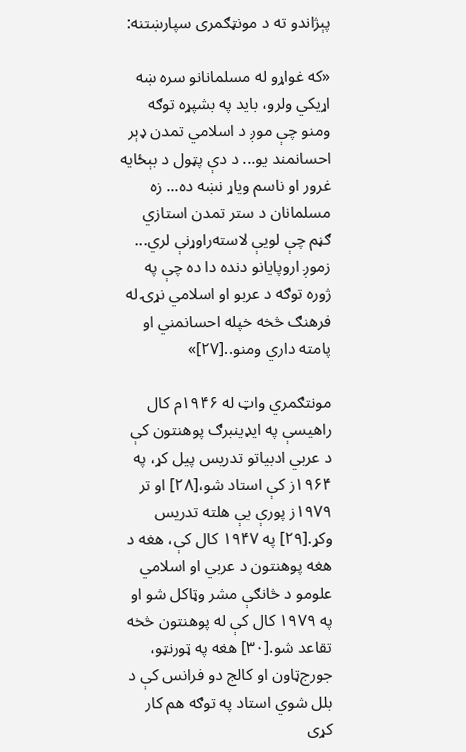پېژاندو ته د مونټګمری سپارښتنه:

«که غواړو له مسلمانانو سره ښه اړیکي ولرو، باید په بشپړه توګه ومنو چې موږ د اسلامي تمدن ډېر احسانمند یو... د دې پټول د بېځایه غرور او ناسم ویاړ نښه ده... زه مسلمانان د ستر تمدن استازي ګڼم چې لویې لاسته‌راوړنې لري... زموږ اروپایانو دنده دا ده چې په ژوره توګه د عربو او اسلامي نړۍ له فرهنګ څخه خپله احسانمني او پامته داري ومنو..[۲۷]»

مونتګمري واټ له ۱۹۴۶م کال راهیسې په ایډینبرګ پوهنتون کې د عربي ادبیاتو تدریس پیل کړ، په ۱۹۶۴ز کې استاد شو،[۲۸] او تر ۱۹۷۹ز پورې یې هلته تدریس وکړ.[۲۹] په ۱۹۴۷ کال کې، هغه د هغه پوهنتون د عربي او اسلامي علومو د څانګې مشر وټاکل شو او په ۱۹۷۹ کال کې له پوهنتون څخه تقاعد شو.[۳۰] هغه په ټورنټو، جورج‌ټاون او کالج دو فرانس کې د بلل شوي استاد په توګه هم کار کړی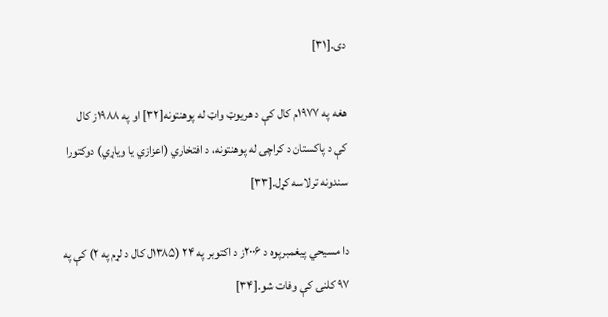دی.[۳۱]

هغه په ۱۹۷۷م کال کې د هریوټ واټ له پوهنتونه[۳۲] او په ۱۹۸۸ز کال کې د پاکستان د کراچۍ له پوهنتونه، د افتخاري (اعزازي یا ویاړي) دوکتورا سندونه ترلاسه کړل.[۳۳]

دا مسیحي پیغمبرپوه د ۲۰۰۶ز د اکتوبر په ۲۴ (۱۳۸۵ل کال د لړم په ۲) کې په ۹۷ کلنۍ کې وفات شو.[۳۴]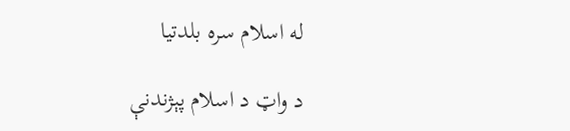له اسلام سره بلدتیا

د واټ د اسلام پېژندنې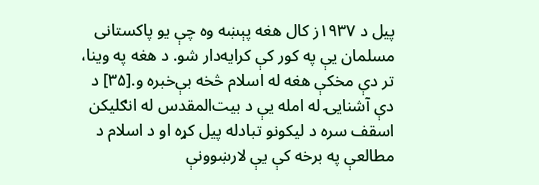پیل د ۱۹۳۷ز کال هغه پېښه وه چې یو پاکستانی مسلمان یې په کور کې کرایه‌دار شو. د هغه په وینا، تر دې مخکې هغه له اسلام څخه بې‌خبره و.[۳۵] د دې آشنایۍ له امله یې د بیت‌المقدس له انګلیکن اسقف سره د لیکونو تبادله پیل کړه او د اسلام د مطالعې په برخه کې یې لارښوونې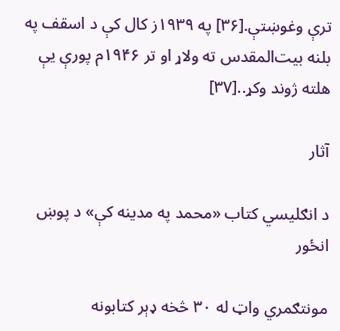ترې وغوښتې.[۳۶] په ۱۹۳۹ز کال کې د اسقف په بلنه بیت‌المقدس ته ولاړ او تر ۱۹۴۶م پورې یې هلته ژوند وکړ..[۳۷]

آثار

د انګلیسي کتاب «محمد په مدینه کې» د پوښ انځور

مونتګمري واټ له ۳۰ څخه ډېر کتابونه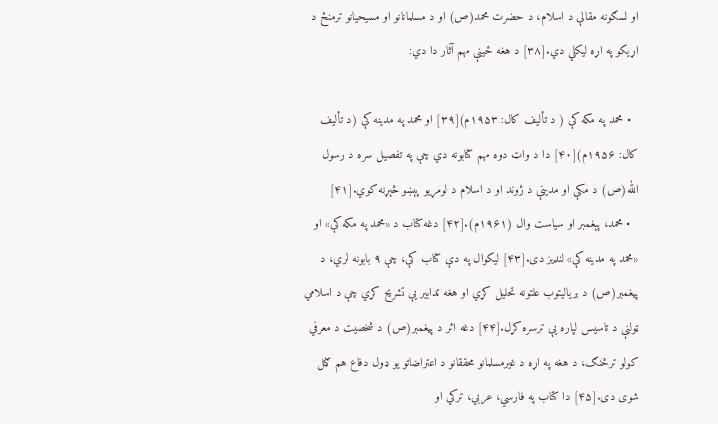او لسګونه مقالې د اسلام، د حضرت محمد(ص) او د مسلمانانو او مسیحیانو ترمنځ د اړیکو په اړه لیکلي دي.[۳۸] د هغه ځینې مهم آثار دا دي:

  • محمد په مکه کې ( د تألیف کال: ۱۹۵۳م)[۳۹] او محمد په مدینه کې (د تألیف کال: ۱۹۵۶م)[۴۰] دا د واټ دوه مهم کتابونه دي چې په تفصیل سره د رسول الله(ص) د مکې او مدینې د ژوند او د اسلام د لومړیو پېښو څېړنه کوي.[۴۱]
  • محمد، پېغمبر او سیاست وال (۱۹۶۱م).[۴۲] دغه کتاب د «محمد په مکه کې» او «محمد په مدینه کې» لنډیز دی.[۴۳] لیکوال په دې کتاب کې، چې ۹ بابونه لري، د پیغمبر(ص) د بریالیتوب علتونه تحلیل کړي او هغه تدابیر یې تشریح کړي چې د اسلامي ټولنې د تاسیس لپاره یې ترسره کړل.[۴۴] دغه اثر د پیغمبر(ص) د شخصیت د معرفي کولو ترڅنګ، د هغه په اړه د غیرمسلمانو محققانو د اعتراضاتو یو ډول دفاع هم ګڼل شوی دی.[۴۵] دا کتاب په فارسي، عربي، ترکي او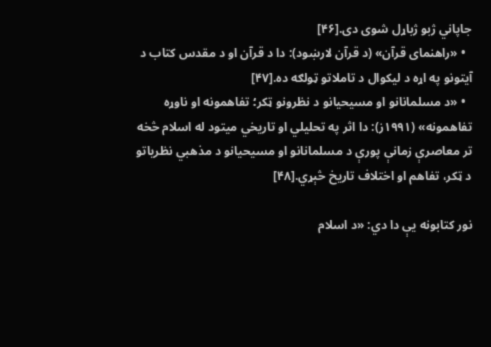جاپاني ژبو ژباړل شوی دی.[۴۶]
  • «راهنمای قرآن» (د قرآن لارښود): دا د قرآن او د مقدس کتاب د آیتونو په اړه د لیکوال د تاملاتو ټولګه ده.[۴۷]
  • «د مسلمانانو او مسیحیانو د نظرونو ټکر؛ تفاهمونه او ناوړه تفاهمونه» (۱۹۹۱ز): دا اثر په تحلیلي او تاریخي میتود له اسلام څخه تر معاصرې زمانې پورې د مسلمانانو او مسیحیانو د مذهبي نظریاتو د ټکر، تفاهم او اختلاف تاریخ څېړي.[۴۸]

نور کتابونه یې دا دي: «د اسلام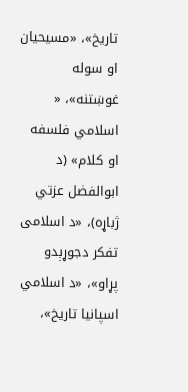تاریخ»، «مسیحیان او سوله غوښتنه»، « اسلامي فلسفه او کلام» (د ابوالفضل عزتي ژباړه)، «د اسلامی تفکر دجوړېدو پړاو»، «د اسلامي اسپانیا تاریخ»،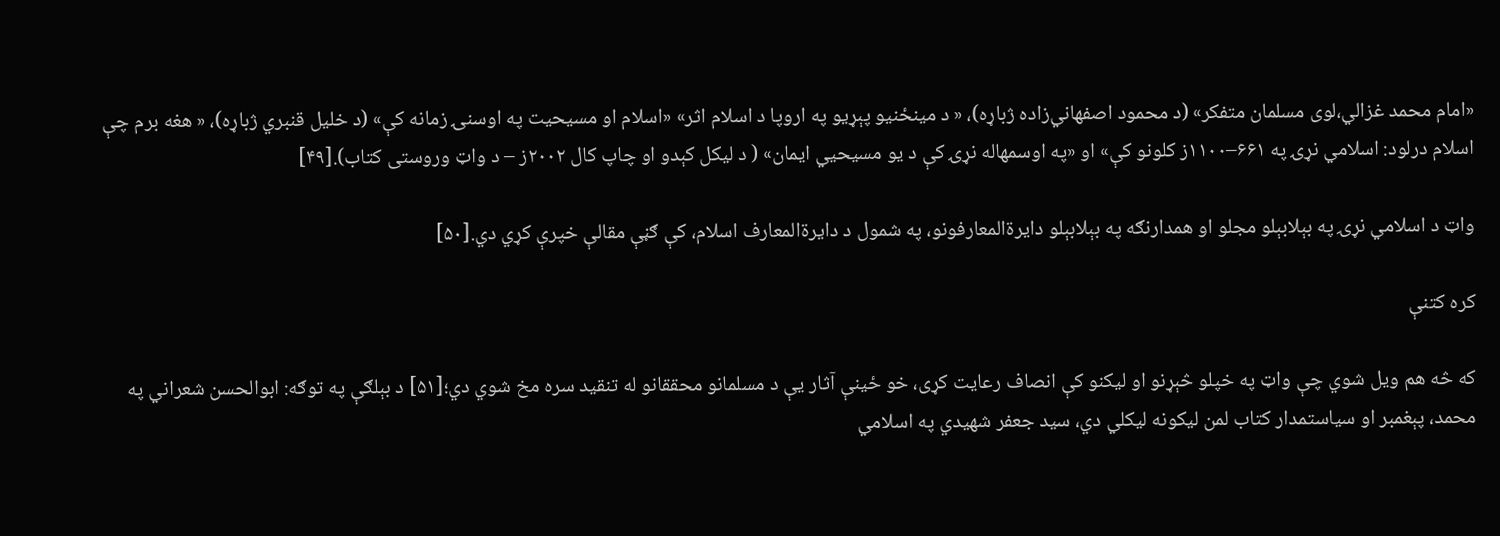«امام محمد غزالي،لوی مسلمان متفکر» (د محمود اصفهاني‌زاده ژباړه)، « د مینځنیو پېړیو په اروپا د اسلام اثر» «اسلام او مسیحیت په اوسنۍ زمانه کې» (د خلیل قنبري ژباړه)، « هغه برم چې اسلام درلود: اسلامي نړۍ په ۶۶۱–۱۱۰۰ز کلونو کې» او «په اوسمهاله نړۍ کې د یو مسیحیي ایمان» ( د لیکل کېدو او چاپ کال ۲۰۰۲ز – د واټ وروستی کتاب).[۴۹]

واټ د اسلامي نړۍ په بېلابېلو مجلو او همدارنګه په بېلابېلو دایرةالمعارفونو، په شمول د دایرةالمعارف اسلام، کې ګڼې مقالې خپرې کړي دي.[۵۰]

کره کتنې

که څه هم ویل شوي چې واټ په خپلو څېړنو او لیکنو کې انصاف رعایت کړی، خو ځینې آثار یې د مسلمانو محققانو له تنقید سره مخ شوي دي؛[۵۱] د بېلګې په توګه: ابوالحسن شعراني په محمد، پېغمبر او سیاستمدار کتاب لمن لیکونه لیکلي دي، سید جعفر شهیدي په اسلامي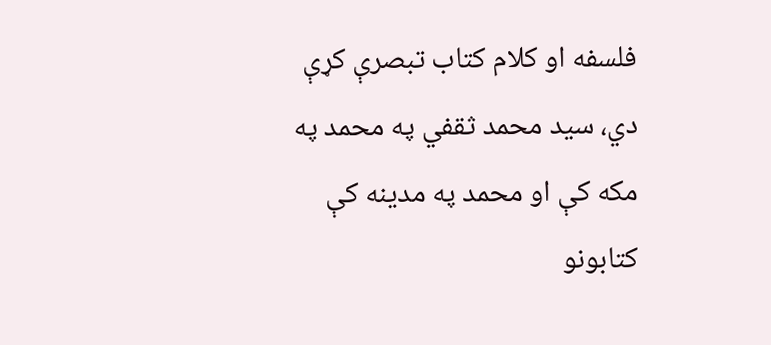فلسفه او کلام کتاب تبصرې کړې دي، سید محمد ثقفي په محمد په مکه کې او محمد په مدینه کې کتابونو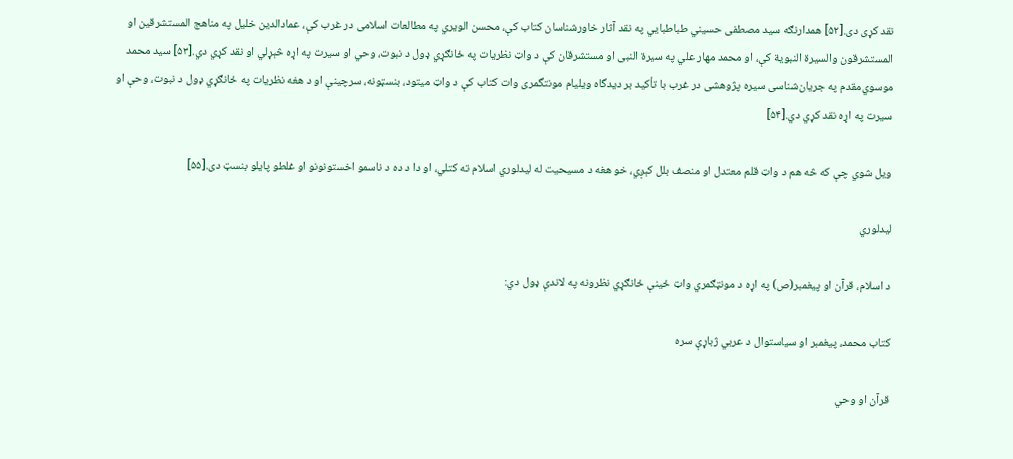نقد کړی دی.[۵۲] همدارنګه سید مصطفی حسیني طباطبایي په نقد آثار خاورشناسان کتاب کې، محسن الویري په مطالعات اسلامی در غرب کې، عمادالدین خلیل په مناهج المستشرقین او المستشرقون والسیرة النبویة کې، او محمد مهار علي په سیرة النبی او مستشرقان کې د واټ نظریات په ځانګړي ډول د نبوت، وحي او سیرت په اړه څېړلي او نقد کړي دي.[۵۳] سید محمد موسوي‌مقدم په جریان‌شناسی سیره پژوهشی در غرب با تأکید بر دیدگاه ویلیام مونتگمری وات کتاب کې د واټ میتود، بنسټونه، سرچینې او د هغه نظریات په ځانګړي ډول د نبوت، وحې او سیرت په اړه نقد کړي دي.[۵۴]

ویل شوي چې که څه هم د واټ قلم معتدل او منصف بلل کېږي، خو هغه د مسیحیت له لیدلوري اسلام ته کتلي، او دا د ده د ناسمو اخستونونو او غلطو پایلو بنسټ دی.[۵۵]

لیدلوري

د اسلام، قرآن او پیغمبر(ص) په اړه د مونټګمري واټ ځینې ځانګړي نظرونه په لاندې ډول دي:

کتاب محمد، پیغمبر او سیاستوال د عربي ژباړې سره

قرآن او وحي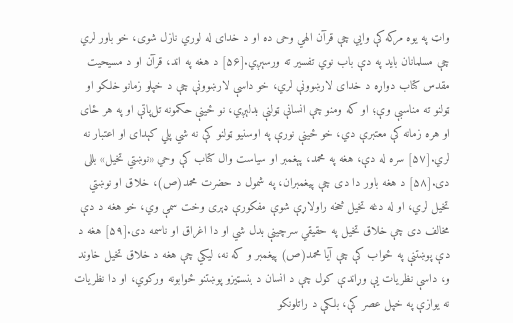واټ په یوه مرکه کې وايي چې قرآن الهي وحی ده او د خدای له لوري نازل شوی، خو باور لري چې مسلمانان باید په دې باب نوي تفسیر ته ورسېږي.[۵۶] د هغه په اند، قرآن او د مسیحیت مقدس کتاب دواړه د خدای لارښوونې لري، خو داسې لارښوونې چې د خپلو زمانو خلکو او ټولنو ته مناسبې وې؛ او که ومنو چې انسانې ټولنې بدلېږي، نو ځینې حکمونه تل‌پاتې او په هر ځای او هره زمانه کې معتبرې دي، خو ځینې نورې په اوسنیو ټولنو کې نه شي پلي کېدای او اعتبار نه لري.[۵۷] سره له دې، هغه په محمد، پېغمبر او سیاست وال کتاب کې وحي «نوښتي تخیل» بللی دی.[۵۸] د هغه باور دا دی چې پیغمبران، په شمول د حضرت محمد(ص)، خلاق او نوښتي تخیل لري، او له دغه تخیل څخه راولاړې شوې مفکورې ډېری وخت سمې وي، خو هغه د دې مخالف دی چې خلاق تخیل په حقيقي سرچینې بدل شي او دا اغراق او ناسمه دی.[۵۹] هغه د دې پوښتنې په ځواب کې چې آیا محمد(ص) پیغمبر و که نه، لیکي چې هغه د خلاق تخیل خاوند و، داسې نظریات یې وړاندې کول چې د انسان د بنسټیزو پوښتنو ځوابونه ورکوي، او دا نظریات نه یوازې په خپل عصر کې، بلکې د راتلونکو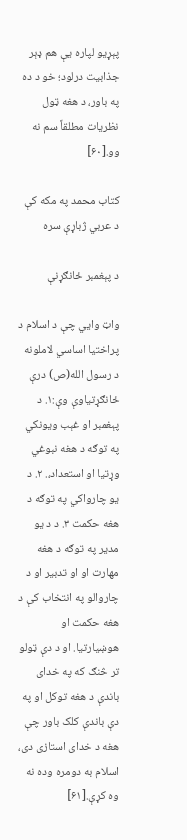پېړیو لپاره یې هم ډېر جذابیت درلود؛ خو د ده په باور، د هغه ټول نظریات مطلقاً سم نه وو.[۶۰]

کتاب محمد په مکه کې د عربي ژباړې سره

د پېغمبر ځانګړنې

واټ وايي چې د اسلام د پراختیا اساسي لاملونه د رسول الله(ص) درې ځانګړتیاوې وې:۱. د پېغمبر او غېب ویونکي په توګه د هغه نبوغي وړتیا او استعداد،. ۲. د یو چارواکي په توګه د هغه حکمت ۳. د د یو مدیر په توګه د هغه مهارت او او تدبیر او د چاروالو په انتخاب کې د هغه حکمت او هوښیارتیا. او د دې ټولو تر څنګ که په خدای باندې د هغه توکل او په دې باندې کلک باور چې هغه د خدای استازی دی، اسلام به دومره وده نه وه کړې.[۶۱]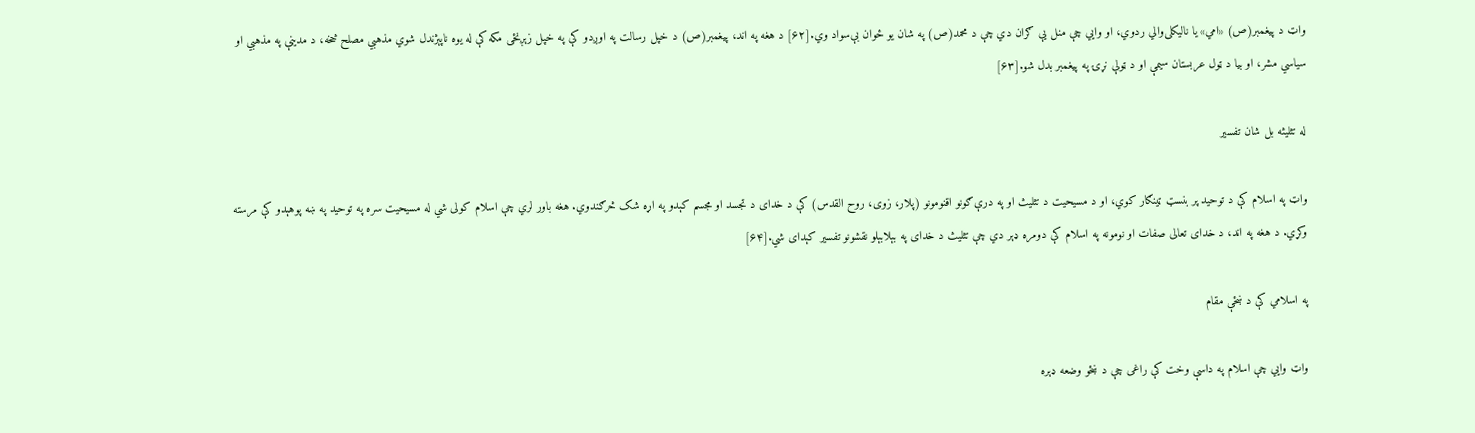واټ د پیغمبر(ص) «امي» یا نالیکلی‌والي ردوي، او وايي چې منل یې ګران دي چې د محمد(ص) په شان یو ځوان بې‌سواد وي.[۶۲] د هغه په اند، پیغمبر(ص) د خپل رسالت په اوږدو کې په خپل زېږنځی مکه کې له یوه ناپېژندل شوي مذهبي مصلح څخه، د مدینې په مذهبي او سیاسي مشر، او بیا د ټول عربستان سیمې او د ټولې نړۍ په پیغمبر بدل شو.[۶۳]

له تثلیثه بل شان تفسیر

واټ په اسلام کې د توحید پر بنسټ ټینګار کوي، او د مسیحیت د تثلیث او په درې‌ګونو اقنومونو (پلار، زوی، روح القدس) کې د خدای د تجسد او مجسم کېدو په اړه شک څرګندوي. هغه باور لري چې اسلام کولی شي له مسیحیت سره په توحید په ښه پوهېدو کې مرسته وکړي. د هغه په اند، د خدای تعالی صفات او نومونه په اسلام کې دومره ډېر دي چې تثلیث د خدای په بېلابېلو نقشونو تفسیر کېدای شي.[۶۴]

په اسلامي کې د ښځې مقام

واټ وايي چې اسلام په داسې وخت کې راغی چې د ښځو وضعه ډېره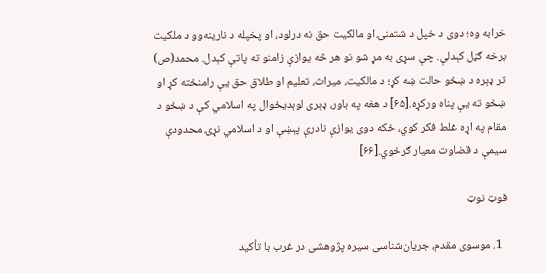خرابه وه؛ دوی د خپل د شتمنۍ او مالکیت حق نه درلود، او پخپله د نارینه‌وو د ملکیت برخه ګڼل کېدلې. چې سړی به مړ شو نو هر څه یوازې زامنو ته پاتې کېدل. محمد(ص) تر ډېره د ښځو حالت ښه کړ؛ د مالکیت، میراث، تعلیم او طلاق حق یې رامنځته کړ او ښځو ته یې پناه ورکړه.[۶۵] د هغه په باور، ډېری لوېدیځوال په اسلامي کې د ښځو د مقام په اړه غلط فکر کوي، ځکه دوی یوازې نادرې پېښې او د اسلامي نړۍ محدودې سیمې د قضاوت معیار ګرځوي.[۶۶]

فوټ نوټ

  1. موسوی مقدم، جریان‌شناسی سیره پژوهشی در غرب با تأکید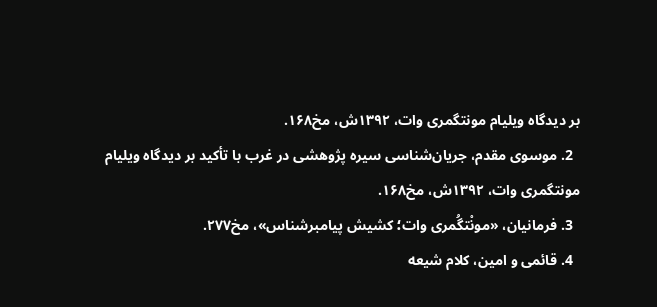بر دیدگاه ویلیام مونتگمری وات، ۱۳۹۲ش، مخ۱۶۸.
  2. موسوی مقدم، جریان‌شناسی سیره پژوهشی در غرب با تأکید بر دیدگاه ویلیام مونتگمری وات، ۱۳۹۲ش، مخ۱۶۸.
  3. فرمانیان، «مونْتگُمرى وات؛ کشیش پیامبرشناس»، مخ۲۷۷.
  4. قائمی و امین، کلام شیعه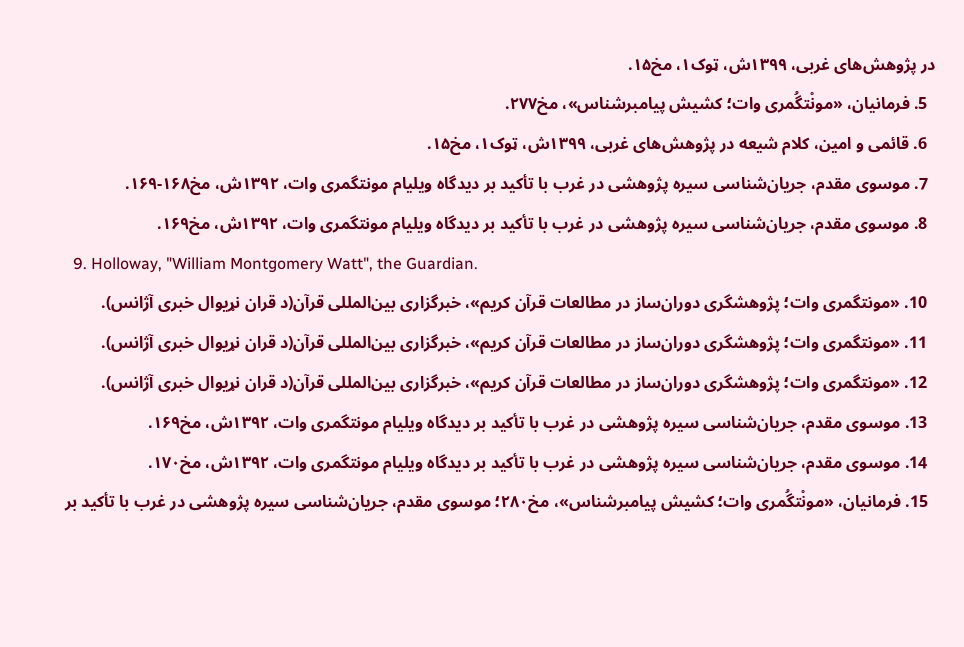در پژوهش‌های غربی، ۱۳۹۹ش، ټوک۱، مخ۱۵.
  5. فرمانیان، «مونْتگُمرى وات؛ کشیش پیامبرشناس»، مخ۲۷۷.
  6. قائمی و امین، کلام شیعه در پژوهش‌های غربی، ۱۳۹۹ش، ټوک۱، مخ۱۵.
  7. موسوی مقدم، جریان‌شناسی سیره پژوهشی در غرب با تأکید بر دیدگاه ویلیام مونتگمری وات، ۱۳۹۲ش، مخ۱۶۸-۱۶۹.
  8. موسوی مقدم، جریان‌شناسی سیره پژوهشی در غرب با تأکید بر دیدگاه ویلیام مونتگمری وات، ۱۳۹۲ش، مخ۱۶۹.
  9. Holloway, "William Montgomery Watt", the Guardian.
  10. «مونتگمری وات؛ پژوهشگری دوران‌ساز در مطالعات قرآن کریم»، خبرگزاری بین‌المللی قرآن(د قران نړیوال خبری آژانس).
  11. «مونتگمری وات؛ پژوهشگری دوران‌ساز در مطالعات قرآن کریم»، خبرگزاری بین‌المللی قرآن(د قران نړیوال خبری آژانس).
  12. «مونتگمری وات؛ پژوهشگری دوران‌ساز در مطالعات قرآن کریم»، خبرگزاری بین‌المللی قرآن(د قران نړیوال خبری آژانس).
  13. موسوی مقدم، جریان‌شناسی سیره پژوهشی در غرب با تأکید بر دیدگاه ویلیام مونتگمری وات، ۱۳۹۲ش، مخ۱۶۹.
  14. موسوی مقدم، جریان‌شناسی سیره پژوهشی در غرب با تأکید بر دیدگاه ویلیام مونتگمری وات، ۱۳۹۲ش، مخ۱۷۰.
  15. فرمانیان، «مونْتگُمرى وات؛ کشیش پیامبرشناس»، مخ۲۸۰؛ موسوی مقدم، جریان‌شناسی سیره پژوهشی در غرب با تأکید بر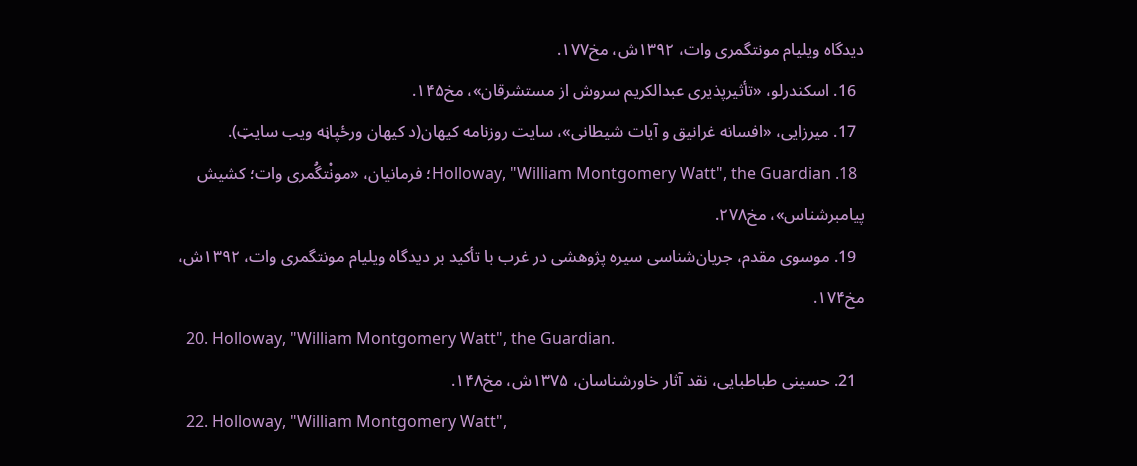دیدگاه ویلیام مونتگمری وات، ۱۳۹۲ش، مخ۱۷۷.
  16. اسکندرلو، «تأثیرپذیری عبدالکریم سروش از مستشرقان»، مخ۱۴۵.
  17. میرزایی، «افسانه غرانیق و آیات شیطانی»، سایت روزنامه کیهان(د کیهان ورځپاڼه ویب سایټ).
  18. Holloway, "William Montgomery Watt", the Guardian؛ فرمانیان، «مونْتگُمرى وات؛ کشیش پیامبرشناس»، مخ۲۷۸.
  19. موسوی مقدم، جریان‌شناسی سیره پژوهشی در غرب با تأکید بر دیدگاه ویلیام مونتگمری وات، ۱۳۹۲ش، مخ۱۷۴.
  20. Holloway, "William Montgomery Watt", the Guardian.
  21. حسینی طباطبایی، نقد آثار خاورشناسان، ۱۳۷۵ش، مخ۱۴۸.
  22. Holloway, "William Montgomery Watt",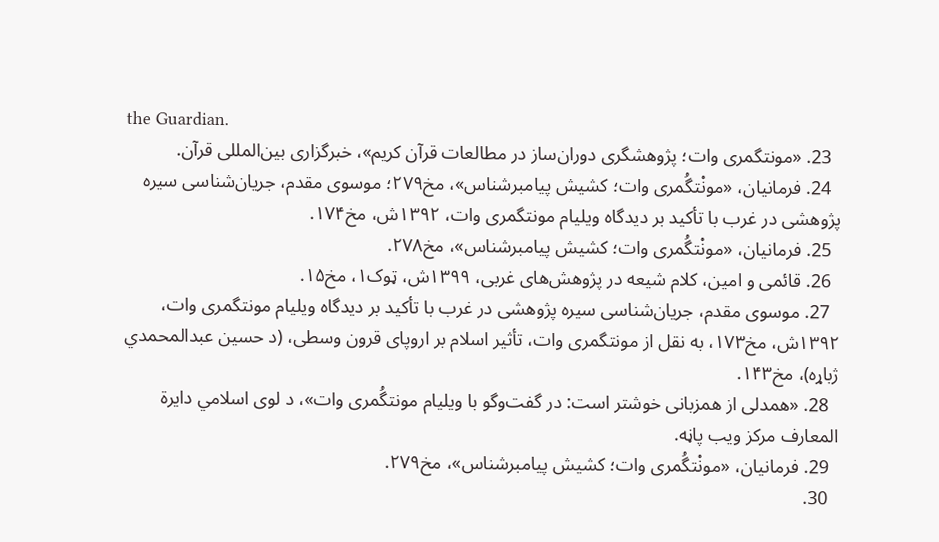the Guardian.
  23. «مونتگمری وات؛ پژوهشگری دوران‌ساز در مطالعات قرآن کریم»، خبرگزاری بین‌المللی قرآن.
  24. فرمانیان، «مونْتگُمرى وات؛ کشیش پیامبرشناس»، مخ۲۷۹؛ موسوی مقدم، جریان‌شناسی سیره پژوهشی در غرب با تأکید بر دیدگاه ویلیام مونتگمری وات، ۱۳۹۲ش، مخ۱۷۴.
  25. فرمانیان، «مونْتگُمرى وات؛ کشیش پیامبرشناس»، مخ۲۷۸.
  26. قائمی و امین، کلام شیعه در پژوهش‌های غربی، ۱۳۹۹ش، ټوک۱، مخ۱۵.
  27. موسوی مقدم، جریان‌شناسی سیره پژوهشی در غرب با تأکید بر دیدگاه ویلیام مونتگمری وات، ۱۳۹۲ش، مخ۱۷۳، به نقل از مونتگمری وات، تأثیر اسلام بر اروپای قرون وسطی، (د حسین عبدالمحمدي ژباړه)، مخ۱۴۳.
  28. «همدلی از همزبانی خوشتر است: در گفت‌وگو با ویلیام مونتگُمری وات»، د لوی اسلامي دایرة المعارف مرکز ویب پاڼه.
  29. فرمانیان، «مونْتگُمرى وات؛ کشیش پیامبرشناس»، مخ۲۷۹.
  30.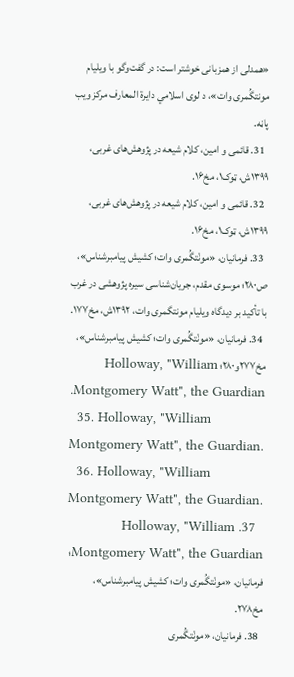«همدلی از همزبانی خوشتر است: در گفت‌وگو با ویلیام مونتگُمری وات»، د لوی اسلامي دایرة المعارف مرکز ویب پاڼه.
  31. قائمی و امین، کلام شیعه در پژوهش‌های غربی، ۱۳۹۹ش، ټوک۱، مخ۱۶.
  32. قائمی و امین، کلام شیعه در پژوهش‌های غربی، ۱۳۹۹ش، ټوک۱، مخ۱۶.
  33. فرمانیان، «مونْتگُمرى وات؛ کشیش پیامبرشناس»، ص۲۸۰؛ موسوی مقدم، جریان‌شناسی سیره پژوهشی در غرب با تأکید بر دیدگاه ویلیام مونتگمری وات، ۱۳۹۲ش، مخ۱۷۷.
  34. فرمانیان، «مونْتگُمرى وات؛ کشیش پیامبرشناس»، مخ۲۷۷و۲۸۰؛ Holloway, "William Montgomery Watt", the Guardian.
  35. Holloway, "William Montgomery Watt", the Guardian.
  36. Holloway, "William Montgomery Watt", the Guardian.
  37. Holloway, "William Montgomery Watt", the Guardian؛ فرمانیان، «مونْتگُمرى وات؛ کشیش پیامبرشناس»، مخ۲۷۸.
  38. فرمانیان، «مونْتگُمرى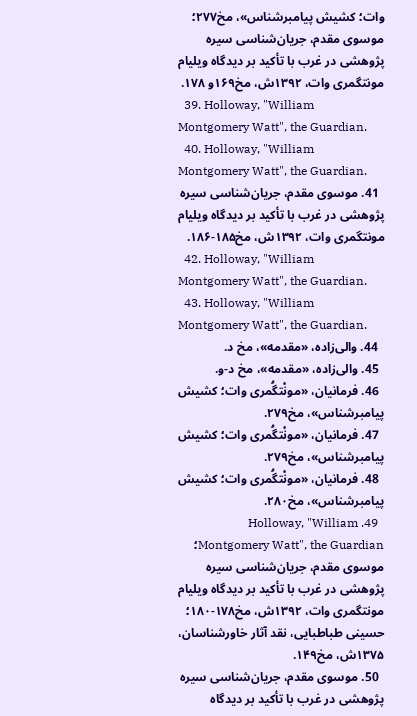وات؛ کشیش پیامبرشناس»، مخ۲۷۷؛ موسوی مقدم، جریان‌شناسی سیره پژوهشی در غرب با تأکید بر دیدگاه ویلیام مونتگمری وات، ۱۳۹۲ش، مخ۱۶۹و ۱۷۸.
  39. Holloway, "William Montgomery Watt", the Guardian.
  40. Holloway, "William Montgomery Watt", the Guardian.
  41. موسوی مقدم، جریان‌شناسی سیره پژوهشی در غرب با تأکید بر دیدگاه ویلیام مونتگمری وات، ۱۳۹۲ش، مخ۱۸۵-۱۸۶.
  42. Holloway, "William Montgomery Watt", the Guardian.
  43. Holloway, "William Montgomery Watt", the Guardian.
  44. والی‌زاده، «مقدمه»، مخ د.
  45. والی‌زاده، «مقدمه»، مخ د-و.
  46. فرمانیان، «مونْتگُمرى وات؛ کشیش پیامبرشناس»، مخ۲۷۹.
  47. فرمانیان، «مونْتگُمرى وات؛ کشیش پیامبرشناس»، مخ۲۷۹.
  48. فرمانیان، «مونْتگُمرى وات؛ کشیش پیامبرشناس»، مخ۲۸۰.
  49. Holloway, "William Montgomery Watt", the Guardian؛ موسوی مقدم، جریان‌شناسی سیره پژوهشی در غرب با تأکید بر دیدگاه ویلیام مونتگمری وات، ۱۳۹۲ش، مخ۱۷۸-۱۸۰؛ حسینی طباطبایی، نقد آثار خاورشناسان، ۱۳۷۵ش، مخ۱۴۹.
  50. موسوی مقدم، جریان‌شناسی سیره پژوهشی در غرب با تأکید بر دیدگاه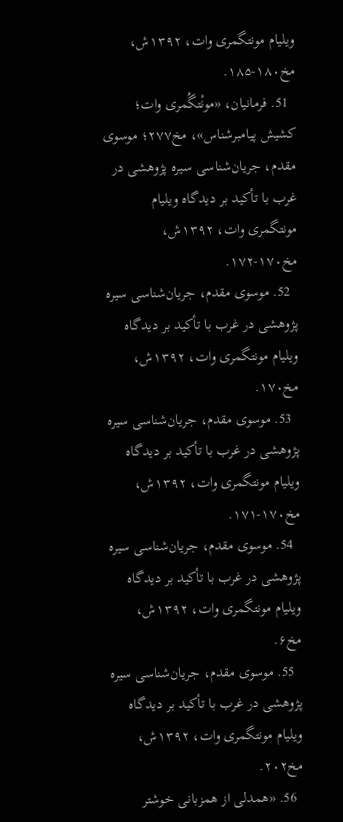ویلیام مونتگمری وات، ۱۳۹۲ش، مخ۱۸۰-۱۸۵.
  51. فرمانیان، «مونْتگُمرى وات؛ کشیش پیامبرشناس»، مخ۲۷۷؛ موسوی مقدم، جریان‌شناسی سیره پژوهشی در غرب با تأکید بر دیدگاه ویلیام مونتگمری وات، ۱۳۹۲ش، مخ۱۷۰-۱۷۲.
  52. موسوی مقدم، جریان‌شناسی سیره پژوهشی در غرب با تأکید بر دیدگاه ویلیام مونتگمری وات، ۱۳۹۲ش، مخ۱۷۰.
  53. موسوی مقدم، جریان‌شناسی سیره پژوهشی در غرب با تأکید بر دیدگاه ویلیام مونتگمری وات، ۱۳۹۲ش، مخ۱۷۰-۱۷۱.
  54. موسوی مقدم، جریان‌شناسی سیره پژوهشی در غرب با تأکید بر دیدگاه ویلیام مونتگمری وات، ۱۳۹۲ش، مخ۶.
  55. موسوی مقدم، جریان‌شناسی سیره پژوهشی در غرب با تأکید بر دیدگاه ویلیام مونتگمری وات، ۱۳۹۲ش، مخ۲۰۲.
  56. «همدلی از همزبانی خوشتر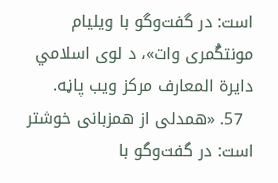است: در گفت‌وگو با ویلیام مونتگُمری وات»، د لوی اسلامي دایرة المعارف مرکز ویب پاڼه.
  57. «همدلی از همزبانی خوشتر است: در گفت‌وگو با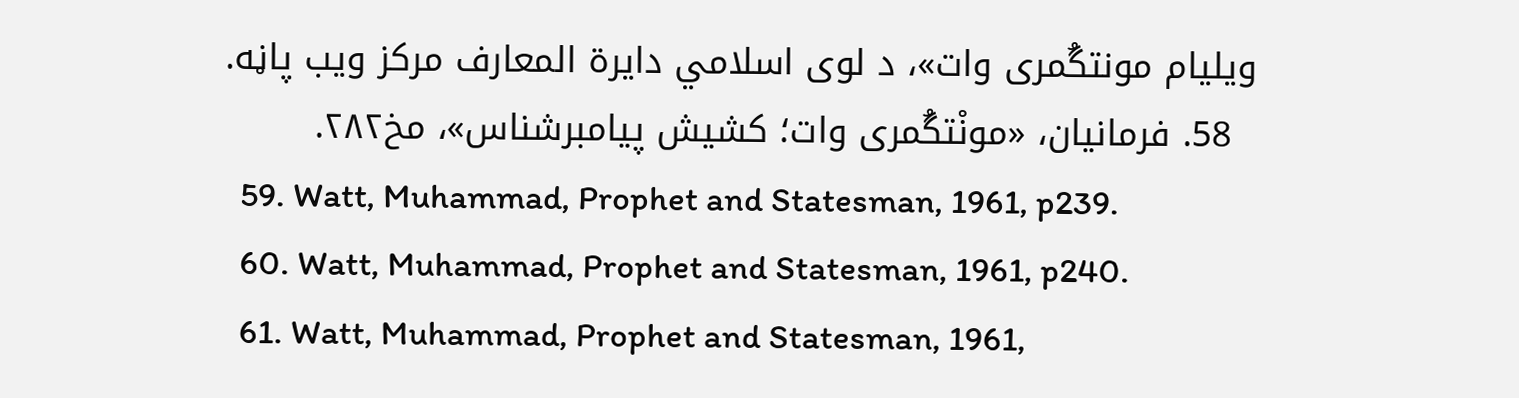ویلیام مونتگُمری وات»، د لوی اسلامي دایرة المعارف مرکز ویب پاڼه.
  58. فرمانیان، «مونْتگُمرى وات؛ کشیش پیامبرشناس»، مخ۲۸۲.
  59. Watt, Muhammad, Prophet and Statesman, 1961, p239.
  60. Watt, Muhammad, Prophet and Statesman, 1961, p240.
  61. Watt, Muhammad, Prophet and Statesman, 1961,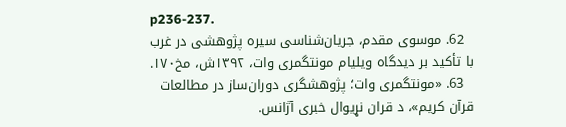p236-237.
  62. موسوی مقدم، جریان‌شناسی سیره پژوهشی در غرب با تأکید بر دیدگاه ویلیام مونتگمری وات، ۱۳۹۲ش، مخ۱۷۰.
  63. «مونتگمری وات؛ پژوهشگری دوران‌ساز در مطالعات قرآن کریم»، د قران نړیوال خبری آژانس.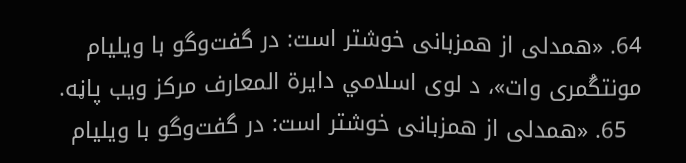64. «همدلی از همزبانی خوشتر است: در گفت‌وگو با ویلیام مونتگُمری وات»، د لوی اسلامي دایرة المعارف مرکز ویب پاڼه.
  65. «همدلی از همزبانی خوشتر است: در گفت‌وگو با ویلیام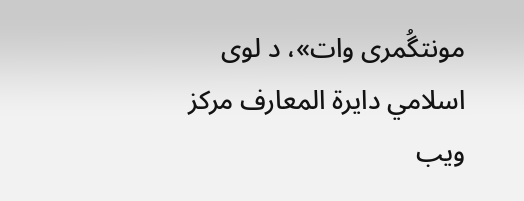مونتگُمری وات»، د لوی اسلامي دایرة المعارف مرکز ویب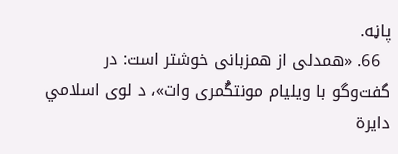پاڼه.
  66. «همدلی از همزبانی خوشتر است: در گفت‌وگو با ویلیام مونتگُمری وات»، د لوی اسلامي دایرة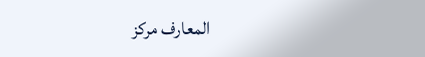المعارف مرکز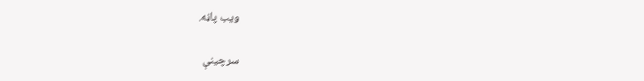ویب پاڼه.

سرچينې